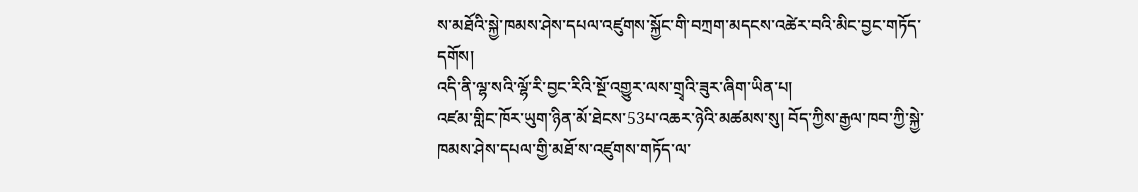ས་མཐོའི་སྐྱེ་ཁམས་ཤེས་དཔལ་འཛུགས་སྐྱོང་གི་བཀྲག་མདངས་འཚེར་བའི་མིང་བྱང་གཏོད་དགོས།
འདི་ནི་ལྷ་སའི་ལྷོ་རི་བྱང་རིའི་སྔོ་འགྱུར་ལས་གྲྭའི་ཟུར་ཞིག་ཡིན་པ།
འཛམ་གླིང་ཁོར་ཡུག་ཉིན་མོ་ཐེངས་53པ་འཆར་ཉེའི་མཚམས་སུ། བོད་ཀྱིས་རྒྱལ་ཁབ་ཀྱི་སྐྱེ་ཁམས་ཤེས་དཔལ་གྱི་མཐོ་ས་འཛུགས་གཏོད་ལ་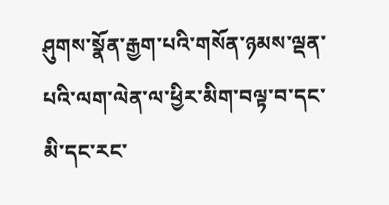ཤུགས་སྣོན་རྒྱག་པའི་གསོན་ཉམས་ལྡན་པའི་ལག་ལེན་ལ་ཕྱིར་མིག་བལྟ་བ་དང་མི་དང་རང་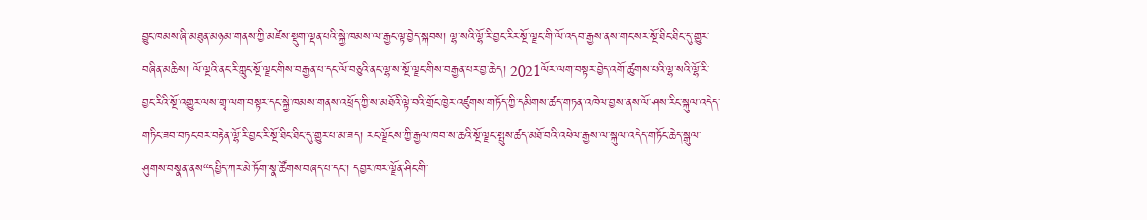བྱུང་ཁམས་ཞི་མཐུན་མཉམ་གནས་ཀྱི་མཛེས་སྡུག་ལྡན་པའི་སྐྱེ་ཁམས་ལ་རྒྱང་ལྟ་བྱེད་སྐབས། ལྷ་སའི་ལྷོ་རི་བྱང་རིར་སྔོ་ལྗང་གི་ལོ་འདབ་རྒྱས་ནས་གང་སར་སྔོ་ཐིང་ཐིང་དུ་གྱུར་བཞིན་མཆིས། ལོ་ལྔའི་ནང་རི་ཀླུང་སྔོ་ལྗང་གིས་བརྒྱན་པ་དང་ལོ་བཅུའི་ནང་ལྷ་ས་སྔོ་ལྗང་གིས་བརྒྱན་པར་བྱ་ཆེད། 2021ལོར་ལག་བསྟར་བྱེད་འགོ་ཚུགས་པའི་ལྷ་སའི་ལྷོ་རི་བྱང་རིའི་སྔོ་འགྱུར་ལས་གྲྭ་ལག་བསྟར་དང་སྐྱེ་ཁམས་གནས་འཕྲོད་ཀྱི་ས་མཐོའི་ལྟེ་བའི་གྲོང་ཁྱེར་འཛུགས་གཏོད་ཀྱི་དམིགས་ཚད་གཏན་འཁེལ་བྱས་ནས་ལོ་ཤས་རིང་སྐུལ་འདེད་གཏིང་ཟབ་བཏང་བར་བརྟེན་ལྷོ་རི་བྱང་རི་སྔོ་ཐིང་ཐིང་དུ་གྱུར་པ་མ་ཟད། རང་ལྗོངས་ཀྱི་རྒྱལ་ཁབ་ས་ཆའི་སྔོ་ལྗང་སྤུས་ཚད་མཐོ་བའི་འཕེལ་རྒྱས་ལ་སྐུལ་འདེད་གཏོང་ཆེད་སྒུལ་ཤུགས་བསྣན་ནས“དཔྱིད་ཀར་མེ་ཏོག་སྣ་ཚོགས་བཞད་པ་དང་། དབྱར་ཁར་ལྗོན་ཤིང་གི་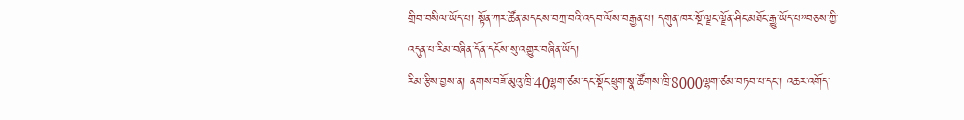གྲིབ་བསིལ་ཡོད་པ། སྟོན་ཀར་ཚོན་མདངས་བཀྲ་བའི་འདབ་ལོས་བརྒྱན་པ། དགུན་ཁར་སྔོ་ལྗང་ལྗོན་ཤིང་མཐོང་རྒྱུ་ཡོད་པ”བཅས་ཀྱི་འདུན་པ་རིམ་བཞིན་དོན་དངོས་སུ་འགྱུར་བཞིན་ཡོད།
རིམ་རྩིས་བྱས་ན། ནགས་བཟོ་མུའུ་ཁྲི་40ལྷག་ཙམ་དང་སྡོང་ཕྲུག་སྣ་ཚོགས་ཁྲི་8000ལྷག་ཙམ་བཏབ་པ་དང་། འཆར་འགོད་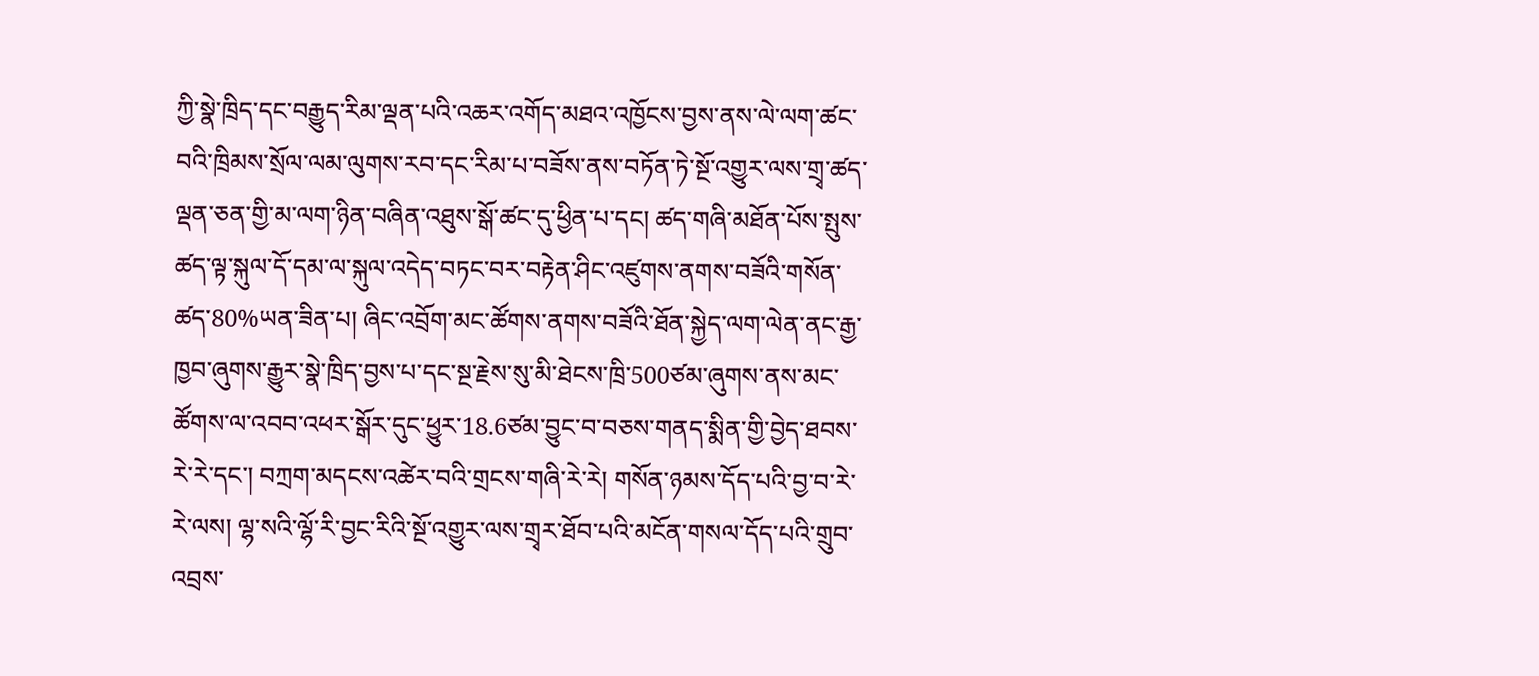ཀྱི་སྣེ་ཁྲིད་དང་བརྒྱུད་རིམ་ལྡན་པའི་འཆར་འགོད་མཐའ་འཁྱོངས་བྱས་ནས་ལེ་ལག་ཚང་བའི་ཁྲིམས་སྲོལ་ལམ་ལུགས་རབ་དང་རིམ་པ་བཟོས་ནས་བཏོན་ཏེ་སྔོ་འགྱུར་ལས་གྲྭ་ཚད་ལྡན་ཅན་གྱི་མ་ལག་ཉིན་བཞིན་འཐུས་སྒོ་ཚང་དུ་ཕྱིན་པ་དང། ཚད་གཞི་མཐོན་པོས་སྤུས་ཚད་ལྟ་སྐུལ་དོ་དམ་ལ་སྐུལ་འདེད་བཏང་བར་བརྟེན་ཤིང་འཛུགས་ནགས་བཟོའི་གསོན་ཚད་80%ཡན་ཟིན་པ། ཞིང་འབྲོག་མང་ཚོགས་ནགས་བཟོའི་ཐོན་སྐྱེད་ལག་ལེན་ནང་རྒྱ་ཁྱབ་ཞུགས་རྒྱུར་སྣེ་ཁྲིད་བྱས་པ་དང་སྔ་རྗེས་སུ་མི་ཐེངས་ཁྲི་500ཙམ་ཞུགས་ནས་མང་ཚོགས་ལ་འབབ་འཕར་སྒོར་དུང་ཕྱུར་18.6ཙམ་བྱུང་བ་བཅས་གནད་སྨིན་གྱི་བྱེད་ཐབས་རེ་རེ་དང་། བཀྲག་མདངས་འཚེར་བའི་གྲངས་གཞི་རེ་རེ། གསོན་ཉམས་དོད་པའི་བྱ་བ་རེ་རེ་ལས། ལྷ་སའི་ལྷོ་རི་བྱང་རིའི་སྔོ་འགྱུར་ལས་གྲྭར་ཐོབ་པའི་མངོན་གསལ་དོད་པའི་གྲུབ་འབྲས་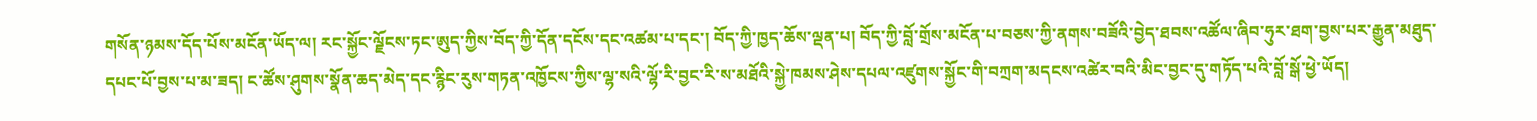གསོན་ཉམས་དོད་པོས་མངོན་ཡོད་ལ། རང་སྐྱོང་ལྗོངས་ཏང་ཨུད་ཀྱིས་བོད་ཀྱི་དོན་དངོས་དང་འཚམ་པ་དང་། བོད་ཀྱི་ཁྱད་ཆོས་ལྡན་པ། བོད་ཀྱི་བློ་གྲོས་མངོན་པ་བཅས་ཀྱི་ནགས་བཟོའི་བྱེད་ཐབས་འཚོལ་ཞིབ་ཧུར་ཐག་བྱས་པར་རྒྱུན་མཐུད་དཔང་པོ་བྱས་པ་མ་ཟད། ང་ཚོས་ཤུགས་སྣོན་ཆད་མེད་དང་རྙིང་རུས་གཏན་འཁྱོངས་ཀྱིས་ལྷ་སའི་ལྷོ་རི་བྱང་རི་ས་མཐོའི་སྐྱེ་ཁམས་ཤེས་དཔལ་འཛུགས་སྐྱོང་གི་བཀྲག་མདངས་འཚེར་བའི་མིང་བྱང་དུ་གཏོད་པའི་བློ་སྒོ་ཕྱེ་ཡོད།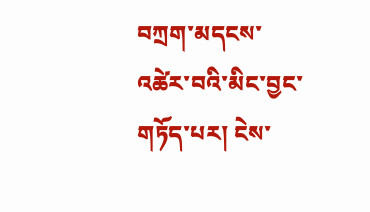བཀྲག་མདངས་འཚེར་བའི་མིང་བྱང་གཏོད་པར། ངེས་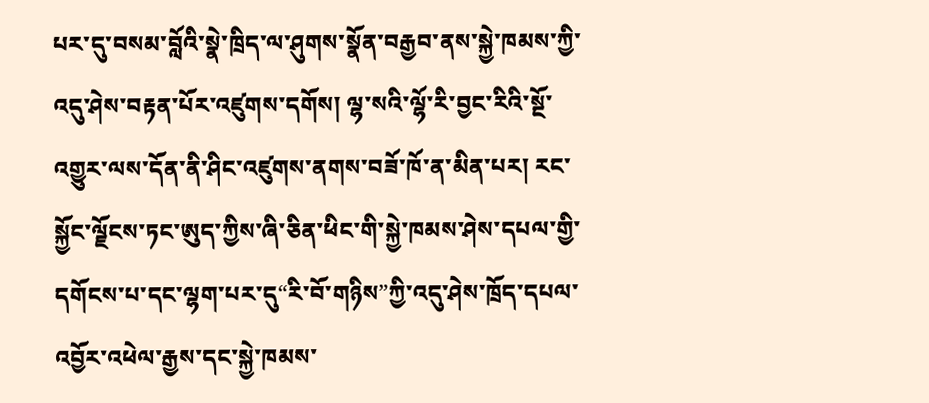པར་དུ་བསམ་བློའི་སྣེ་ཁྲིད་ལ་ཤུགས་སྣོན་བརྒྱབ་ནས་སྐྱེ་ཁམས་ཀྱི་འདུ་ཤེས་བརྟན་པོར་འཛུགས་དགོས། ལྷ་སའི་ལྷོ་རི་བྱང་རིའི་སྔོ་འགྱུར་ལས་དོན་ནི་ཤིང་འཛུགས་ནགས་བཟོ་ཁོ་ན་མིན་པར། རང་སྐྱོང་ལྗོངས་ཏང་ཨུད་ཀྱིས་ཞི་ཅིན་ཕིང་གི་སྐྱེ་ཁམས་ཤེས་དཔལ་གྱི་དགོངས་པ་དང་ལྷག་པར་དུ“རི་བོ་གཉིས”ཀྱི་འདུ་ཤེས་ཁྲོད་དཔལ་འབྱོར་འཕེལ་རྒྱས་དང་སྐྱེ་ཁམས་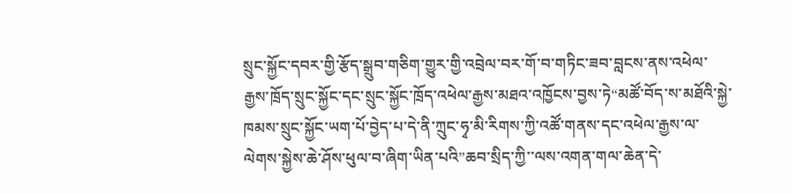སྲུང་སྐྱོང་དབར་གྱི་རྩོད་སྒྲུབ་གཅིག་གྱུར་གྱི་འབྲེལ་བར་གོ་བ་གཏིང་ཟབ་བླངས་ནས་འཕེལ་རྒྱས་ཁྲོད་སྲུང་སྐྱོང་དང་སྲུང་སྐྱོང་ཁྲོད་འཕེལ་རྒྱས་མཐའ་འཁྱོངས་བྱས་ཏེ“མཚོ་བོད་ས་མཐོའི་སྐྱེ་ཁམས་སྲུང་སྐྱོང་ཡག་པོ་བྱེད་པ་དེ་ནི་ཀྲུང་ཧྭ་མི་རིགས་ཀྱི་འཚོ་གནས་དང་འཕེལ་རྒྱས་ལ་ལེགས་སྐྱེས་ཆེ་ཤོས་ཕུལ་བ་ཞིག་ཡིན་པའི”ཆབ་སྲིད་ཀྱི་་ལས་འགན་གལ་ཆེན་དེ་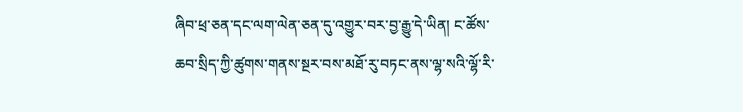ཞིབ་ཕྲ་ཅན་དང་ལག་ལེན་ཅན་དུ་འགྱུར་བར་བྱ་རྒྱུ་དེ་ཡིན། ང་ཚོས་ཆབ་སྲིད་ཀྱི་ཚུགས་གནས་སྔར་བས་མཐོ་རུ་བཏང་ནས་ལྷ་སའི་ལྷོ་རི་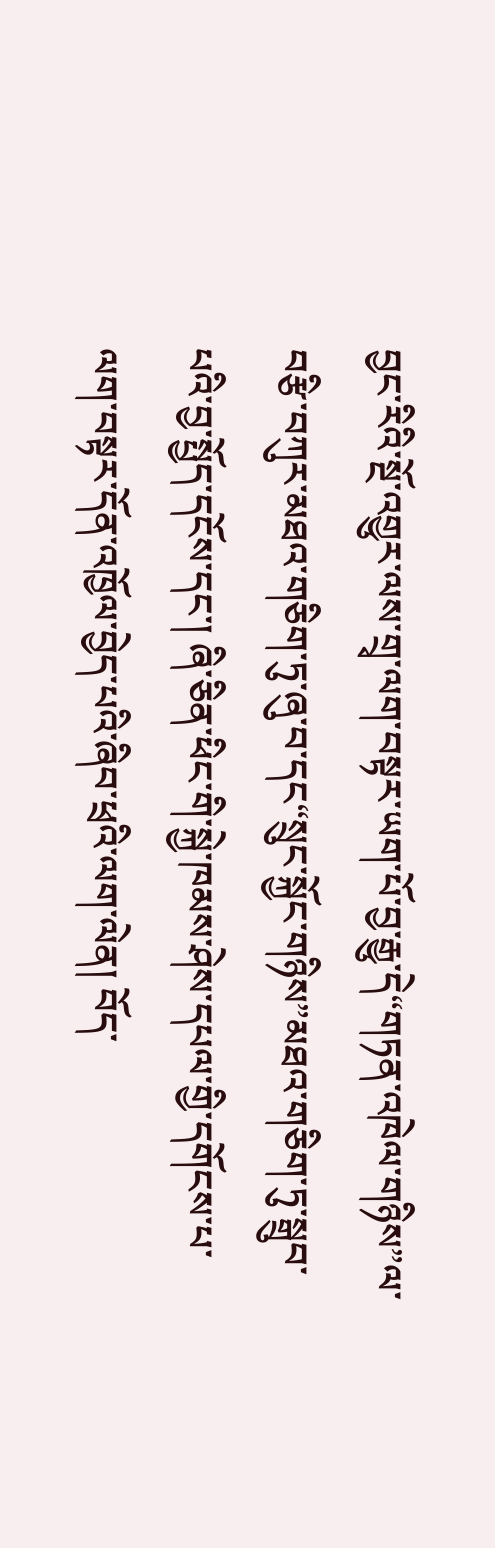བྱང་རིའི་སྔོ་འགྱུར་ལས་གྲྭ་ལག་བསྟར་ཡག་པོ་བྱ་རྒྱུ་དེ“གཏན་འཁེལ་གཉིས”ལ་བརྩི་བཀུར་མཐའ་གཅིག་ཏུ་ཞུ་བ་དང“སྲུང་སྐྱོང་གཉིས”མཐའ་གཅིག་ཏུ་སྒྲུབ་པའི་བྱ་སྤྱོད་དངོས་དང་། ཞི་ཅིན་ཕིང་གི་སྐྱེ་ཁམས་ཤེས་དཔལ་གྱི་དགོངས་པ་ལག་བསྟར་དོན་འཁྱོལ་བྱེད་པའི་ཞིབ་ཕྲའི་ལག་ལེན། བོད་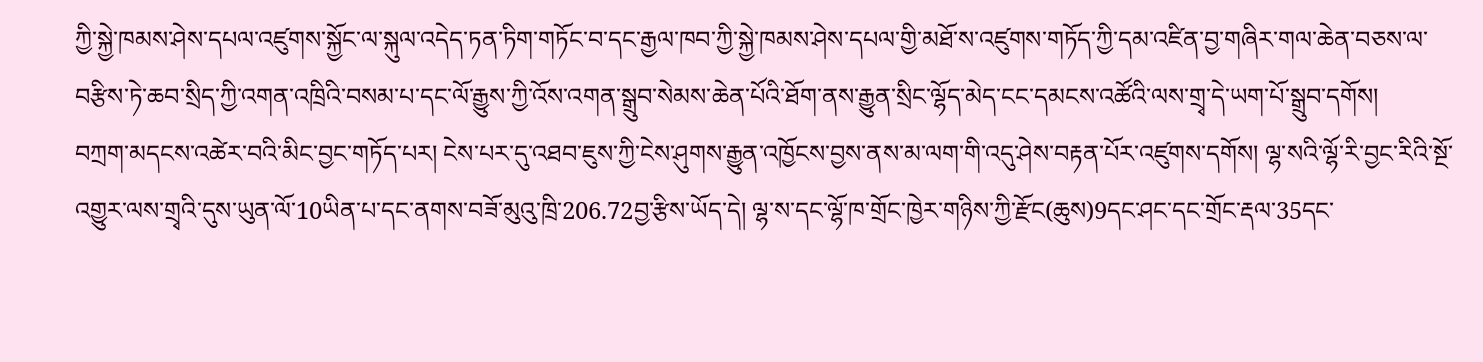ཀྱི་སྐྱེ་ཁམས་ཤེས་དཔལ་འཛུགས་སྐྱོང་ལ་སྐུལ་འདེད་ཏན་ཏིག་གཏོང་བ་དང་རྒྱལ་ཁབ་ཀྱི་སྐྱེ་ཁམས་ཤེས་དཔལ་གྱི་མཐོ་ས་འཛུགས་གཏོད་ཀྱི་དམ་འཛིན་བྱ་གཞིར་གལ་ཆེན་བཅས་ལ་བརྩིས་ཏེ་ཆབ་སྲིད་ཀྱི་འགན་འཁྲིའི་བསམ་པ་དང་ལོ་རྒྱུས་ཀྱི་འོས་འགན་སྒྲུབ་སེམས་ཆེན་པོའི་ཐོག་ནས་རྒྱུན་སྲིང་ལྷོད་མེད་ངང་དམངས་འཚོའི་ལས་གྲྭ་དེ་ཡག་པོ་སྒྲུབ་དགོས།
བཀྲག་མདངས་འཚེར་བའི་མིང་བྱང་གཏོད་པར། ངེས་པར་དུ་འཐབ་ཇུས་ཀྱི་ངེས་ཤུགས་རྒྱུན་འཁྱོངས་བྱས་ནས་མ་ལག་གི་འདུ་ཤེས་བརྟན་པོར་འཛུགས་དགོས། ལྷ་སའི་ལྷོ་རི་བྱང་རིའི་སྔོ་འགྱུར་ལས་གྲྭའི་དུས་ཡུན་ལོ་10ཡིན་པ་དང་ནགས་བཟོ་མུའུ་ཁྲི་206.72བྱ་རྩིས་ཡོད་དེ། ལྷ་ས་དང་ལྷོ་ཁ་གྲོང་ཁྱེར་གཉིས་ཀྱི་རྫོང(ཆུས)9དང་ཤང་དང་གྲོང་རྡལ་35དང་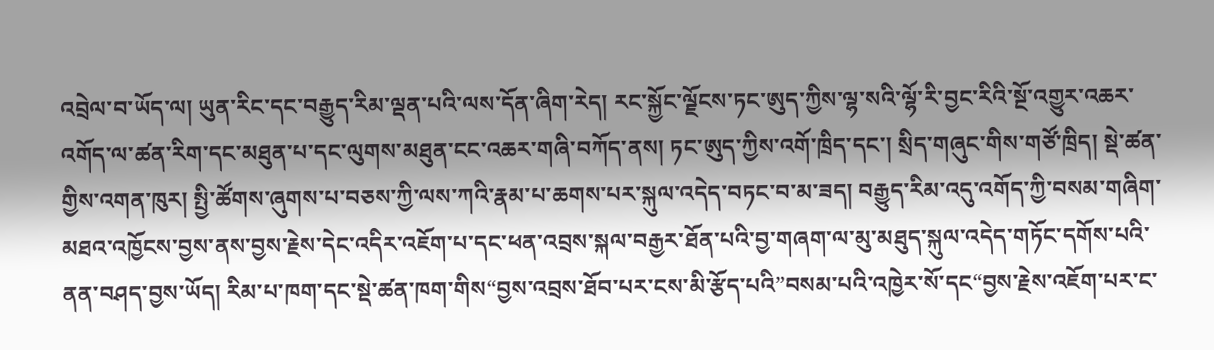འབྲེལ་བ་ཡོད་ལ། ཡུན་རིང་དང་བརྒྱུད་རིམ་ལྡན་པའི་ལས་དོན་ཞིག་རེད། རང་སྐྱོང་ལྗོངས་ཏང་ཨུད་ཀྱིས་ལྷ་སའི་ལྷོ་རི་བྱང་རིའི་སྔོ་འགྱུར་འཆར་འགོད་ལ་ཚན་རིག་དང་མཐུན་པ་དང་ལུགས་མཐུན་ངང་འཆར་གཞི་བཀོད་ནས། ཏང་ཨུད་ཀྱིས་འགོ་ཁྲིད་དང་། སྲིད་གཞུང་གིས་གཙོ་ཁྲིད། སྡེ་ཚན་གྱིས་འགན་ཁུར། སྤྱི་ཚོགས་ཞུགས་པ་བཅས་ཀྱི་ལས་ཀའི་རྣམ་པ་ཆགས་པར་སྐུལ་འདེད་བཏང་བ་མ་ཟད། བརྒྱུད་རིམ་འདུ་འགོད་ཀྱི་བསམ་གཞིག་མཐའ་འཁྱོངས་བྱས་ནས་བྱས་རྗེས་དེང་འདིར་འཇོག་པ་དང་ཕན་འབྲས་སྐལ་བརྒྱར་ཐོན་པའི་བྱ་གཞག་ལ་མུ་མཐུད་སྐུལ་འདེད་གཏོང་དགོས་པའི་ནན་བཤད་བྱས་ཡོད། རིམ་པ་ཁག་དང་སྡེ་ཚན་ཁག་གིས“བྱས་འབྲས་ཐོབ་པར་ངས་མི་རྩོད་པའི”བསམ་པའི་འཁྱེར་སོ་དང“བྱས་རྗེས་འཇོག་པར་ང་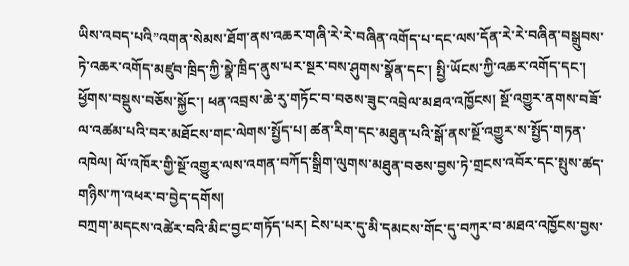ཡིས་འབད་པའི”འགན་སེམས་ཐོག་ནས་འཆར་གཞི་རེ་རེ་བཞིན་འགོད་པ་དང་ལས་དོན་རེ་རེ་བཞིན་བསྒྲུབས་ཏེ་འཆར་འགོད་མཛུབ་ཁྲིད་ཀྱི་སྣེ་ཁྲིད་ནུས་པར་སྔར་བས་ཤུགས་སྣོན་དང་། སྤྱི་ཡོངས་ཀྱི་འཆར་འགོད་དང་། ཕྱོགས་བསྡུས་བཅོས་སྐྱོང་། ཕན་འབྲས་ཆེ་རུ་གཏོང་བ་བཅས་ཟུང་འབྲེལ་མཐའ་འཁྱོངས། སྔོ་འགྱུར་ནགས་བཟོ་ལ་འཚམ་པའི་བར་མཐོངས་གང་ལེགས་སྤྱོད་པ། ཚན་རིག་དང་མཐུན་པའི་སྒོ་ནས་སྔོ་འགྱུར་ས་སྤྱོད་གཏན་འཁེལ། ལོ་འཁོར་གྱི་སྔོ་འགྱུར་ལས་འགན་བཀོད་སྒྲིག་ལུགས་མཐུན་བཅས་བྱས་ཏེ་གྲངས་འབོར་དང་སྤུས་ཚད་གཉིས་ཀ་འཕར་བ་བྱེད་དགོས།
བཀྲག་མདངས་འཚེར་བའི་མིང་བྱང་གཏོད་པར། ངེས་པར་དུ་མི་དམངས་གོང་དུ་བཀུར་བ་མཐའ་འཁྱོངས་བྱས་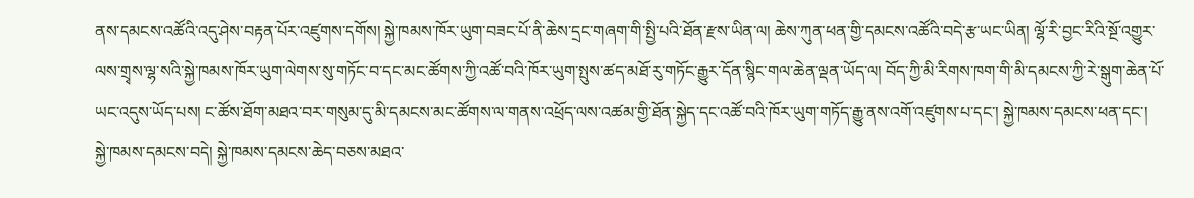ནས་དམངས་འཚོའི་འདུ་ཤེས་བརྟན་པོར་འཛུགས་དགོས། སྐྱེ་ཁམས་ཁོར་ཡུག་བཟང་པོ་ནི་ཆེས་དྲང་གཞག་གི་སྤྱི་པའི་ཐོན་རྫས་ཡིན་ལ། ཆེས་ཀུན་ཕན་གྱི་དམངས་འཚོའི་བདེ་རྩ་ཡང་ཡིན། ལྷོ་རི་བྱང་རིའི་སྔོ་འགྱུར་ལས་གྲྭས་ལྷ་སའི་སྐྱེ་ཁམས་ཁོར་ཡུག་ལེགས་སུ་གཏོང་བ་དང་མང་ཚོགས་ཀྱི་འཚོ་བའི་ཁོར་ཡུག་སྤུས་ཚད་མཐོ་རུ་གཏོང་རྒྱུར་དོན་སྙིང་གལ་ཆེན་ལྡན་ཡོད་ལ། བོད་ཀྱི་མི་རིགས་ཁག་གི་མི་དམངས་ཀྱི་རེ་སྒུག་ཆེན་པོ་ཡང་འདུས་ཡོད་པས། ང་ཚོས་ཐོག་མཐའ་བར་གསུམ་དུ་མི་དམངས་མང་ཚོགས་ལ་གནས་འཕྲོད་ལས་འཚམ་གྱི་ཐོན་སྐྱེད་དང་འཚོ་བའི་ཁོར་ཡུག་གཏོད་རྒྱུ་ནས་འགོ་འཛུགས་པ་དང་། སྐྱེ་ཁམས་དམངས་ཕན་དང་། སྐྱེ་ཁམས་དམངས་བདེ། སྐྱེ་ཁམས་དམངས་ཆེད་བཅས་མཐའ་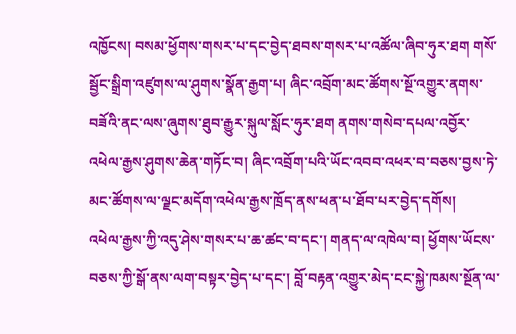འཁྱོངས། བསམ་ཕྱོགས་གསར་པ་དང་བྱེད་ཐབས་གསར་པ་འཚོལ་ཞིབ་ཧུར་ཐག གསོ་སྦྱོང་སྒྲིག་འཛུགས་ལ་ཤུགས་སྣོན་རྒྱག་པ། ཞིང་འབྲོག་མང་ཚོགས་སྔོ་འགྱུར་ནགས་བཟོའི་ནང་ལས་ཞུགས་ཐུབ་རྒྱུར་སྐུལ་སློང་ཧུར་ཐག ནགས་གསེབ་དཔལ་འབྱོར་འཕེལ་རྒྱས་ཤུགས་ཆེན་གཏོང་བ། ཞིང་འབྲོག་པའི་ཡོང་འབབ་འཕར་བ་བཅས་བྱས་ཏེ་མང་ཚོགས་ལ་ལྗང་མདོག་འཕེལ་རྒྱས་ཁྲོད་ནས་ཕན་པ་ཐོབ་པར་བྱེད་དགོས།
འཕེལ་རྒྱས་ཀྱི་འདུ་ཤེས་གསར་པ་ཆ་ཚང་བ་དང་། གནད་ལ་འཁེལ་བ། ཕྱོགས་ཡོངས་བཅས་ཀྱི་སྒོ་ནས་ལག་བསྟར་བྱེད་པ་དང་། བློ་བརྟན་འགྱུར་མེད་ངང་སྐྱེ་ཁམས་སྔོན་ལ་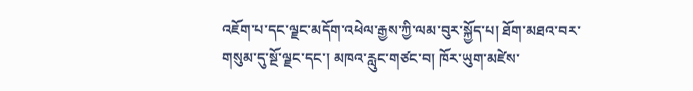འཇོག་པ་དང་ལྗང་མདོག་འཕེལ་རྒྱས་ཀྱི་ལམ་བུར་སྐྱོད་པ། ཐོག་མཐའ་བར་གསུམ་དུ་སྔོ་ལྗང་དང་། མཁའ་རླུང་གཙང་བ། ཁོར་ཡུག་མཛེས་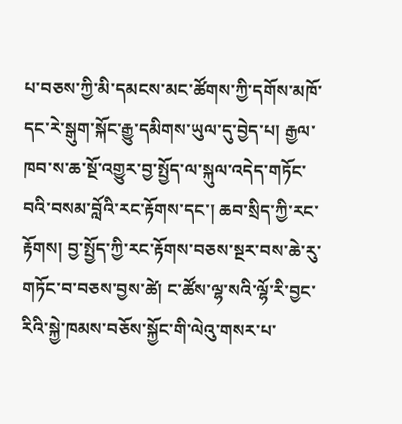པ་བཅས་ཀྱི་མི་དམངས་མང་ཚོགས་ཀྱི་དགོས་མཁོ་དང་རེ་སྒུག་སྐོང་རྒྱུ་དམིགས་ཡུལ་དུ་བྱེད་པ། རྒྱལ་ཁབ་ས་ཆ་སྔོ་འགྱུར་བྱ་སྤྱོད་ལ་སྐུལ་འདེད་གཏོང་བའི་བསམ་བློའི་རང་རྟོགས་དང་། ཆབ་སྲིད་ཀྱི་རང་རྟོགས། བྱ་སྤྱོད་ཀྱི་རང་རྟོགས་བཅས་སྔར་བས་ཆེ་རུ་གཏོང་བ་བཅས་བྱས་ཚེ། ང་ཚོས་ལྷ་སའི་ལྷོ་རི་བྱང་རིའི་སྐྱེ་ཁམས་བཅོས་སྐྱོང་གི་ལེའུ་གསར་པ་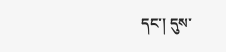དང་། དུས་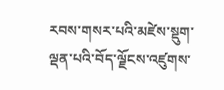རབས་གསར་པའི་མཛེས་སྡུག་ལྡན་པའི་བོད་ལྗོངས་འཛུགས་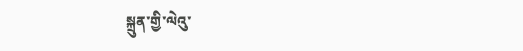སྐྲུན་གྱི་ལེའུ་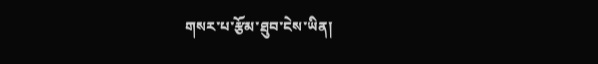གསར་པ་རྩོམ་ཐུབ་ངེས་ཡིན།